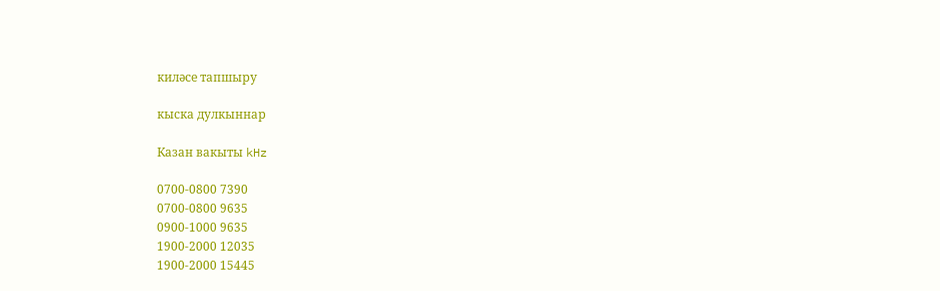киләсе тапшыру

кыска дулкыннар

Казан вакыты kHz

0700-0800 7390
0700-0800 9635
0900-1000 9635
1900-2000 12035
1900-2000 15445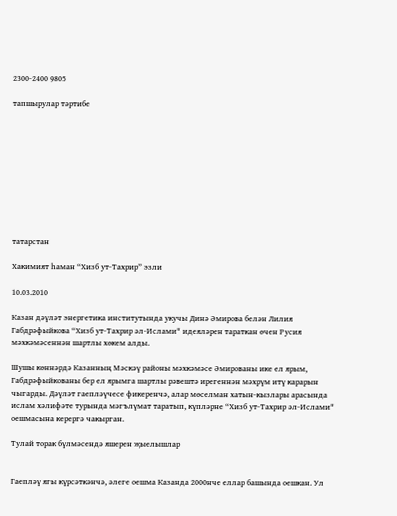2300-2400 9805

тапшырулар тәртибе










татарстан

Хакимият һаман “Хизб ут-Тахрир” эзли

10.03.2010

Казан дәүләт энергетика институтында укучы Динә Әмирова белән Лилия Габдрәфыйкова “Хизб ут-Тахрир әл-Ислами" идеяләрен тараткан өчен Русия мәхкәмәсеннән шартлы хөкем алды.

Шушы көннәрдә Казанның Мәскәү районы мәхкәмәсе Әмированы ике ел ярым, Габдрәфыйкованы бер ел ярымга шартлы рәвештә ирегеннән мәхрүм итү карарын чыгарды. Дәүләт гаепләүчесе фикеренчә, алар мөселман хатын-кызлары арасында ислам хәлифәте турында мәгълүмат таратып, күпләрне “Хизб ут-Тахрир әл-Ислами" оешмасына керергә чакырган.

Тулай торак бүлмәсендә яшерен җыелышлар


Гаепләү ягы күрсәткәнчә, әлеге оешма Казанда 2000нче еллар башында оешкан. Ул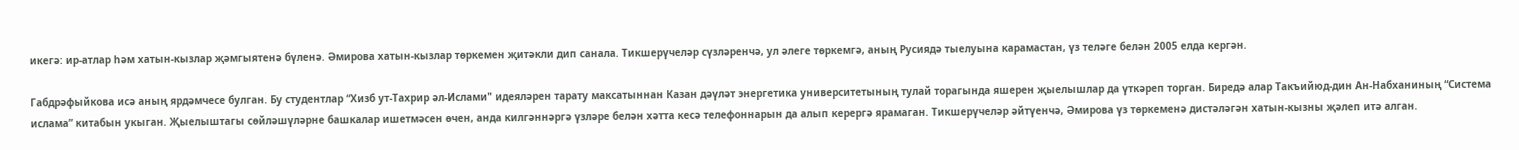икегә: ир-атлар һәм хатын-кызлар җәмгыятенә бүленә. Әмирова хатын-кызлар төркемен җитәкли дип санала. Тикшерүчеләр сүзләренчә, ул әлеге төркемгә, аның Русиядә тыелуына карамастан, үз теләге белән 2005 елда кергән.

Габдрәфыйкова исә аның ярдәмчесе булган. Бу студентлар “Хизб ут-Тахрир әл-Ислами" идеяләрен тарату максатыннан Казан дәүләт энергетика университетының тулай торагында яшерен җыелышлар да үткәреп торган. Биредә алар Такъийюд-дин Ан-Набханиның “Система ислама” китабын укыган. Җыелыштагы сөйләшүләрне башкалар ишетмәсен өчен, анда килгәннәргә үзләре белән хәтта кесә телефоннарын да алып керергә ярамаган. Тикшерүчеләр әйтүенчә, Әмирова үз төркеменә дистәләгән хатын-кызны җәлеп итә алган.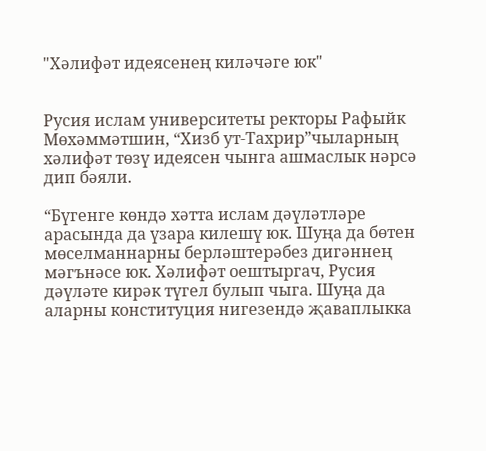"Хәлифәт идеясенең киләчәге юк"


Русия ислам университеты ректоры Рафыйк Мөхәммәтшин, “Хизб ут-Тахрир”чыларның хәлифәт төзү идеясен чынга ашмаслык нәрсә дип бәяли.

“Бүгенге көндә хәтта ислам дәүләтләре арасында да үзара килешү юк. Шуңа да бөтен мөселманнарны берләштерәбез дигәннең мәгънәсе юк. Хәлифәт оештыргач, Русия дәүләте кирәк түгел булып чыга. Шуңа да аларны конституция нигезендә җаваплыкка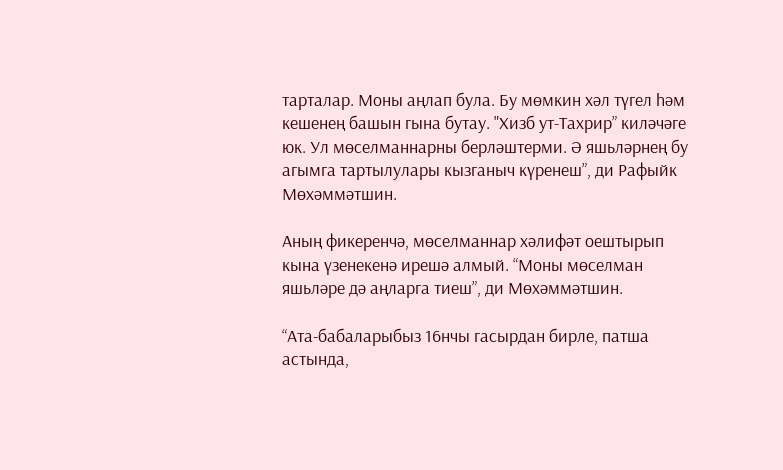тарталар. Моны аңлап була. Бу мөмкин хәл түгел һәм кешенең башын гына бутау. "Хизб ут-Тахрир” киләчәге юк. Ул мөселманнарны берләштерми. Ә яшьләрнең бу агымга тартылулары кызганыч күренеш”, ди Рафыйк Мөхәммәтшин.

Аның фикеренчә, мөселманнар хәлифәт оештырып кына үзенекенә ирешә алмый. “Моны мөселман яшьләре дә аңларга тиеш”, ди Мөхәммәтшин.

“Ата-бабаларыбыз 16нчы гасырдан бирле, патша астында,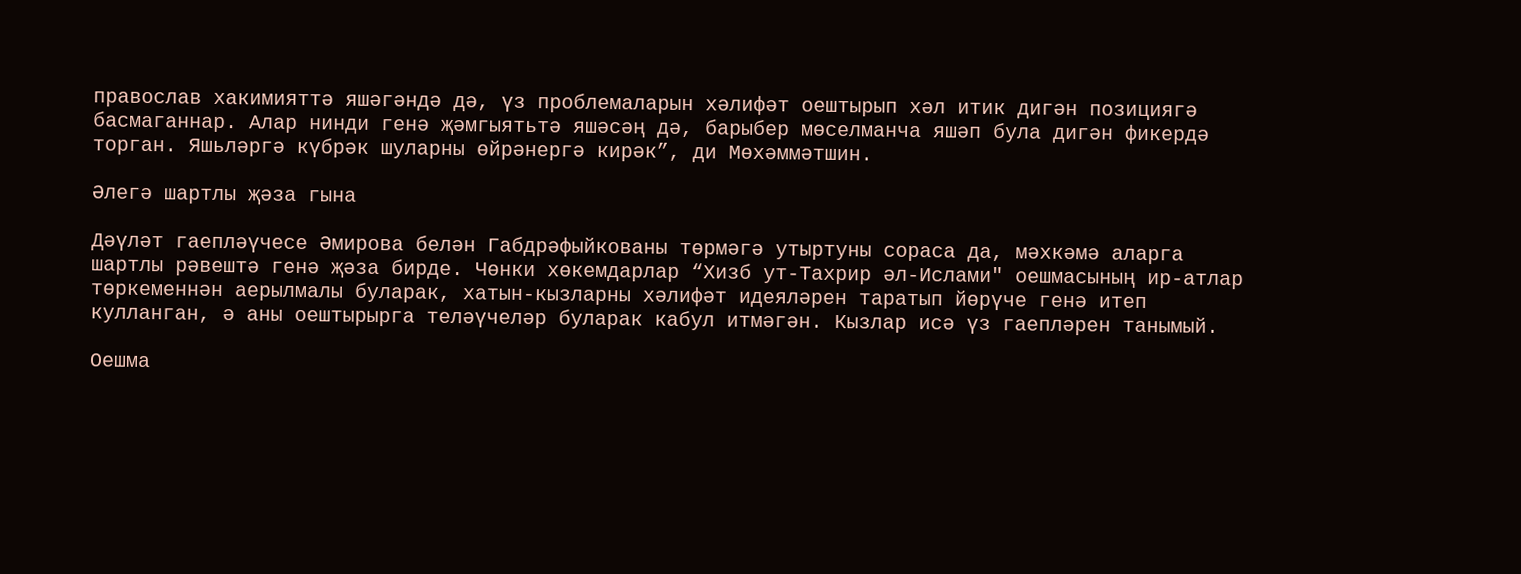православ хакимияттә яшәгәндә дә, үз проблемаларын хәлифәт оештырып хәл итик дигән позициягә басмаганнар. Алар нинди генә җәмгыятьтә яшәсәң дә, барыбер мөселманча яшәп була дигән фикердә торган. Яшьләргә күбрәк шуларны өйрәнергә кирәк”, ди Мөхәммәтшин.

Әлегә шартлы җәза гына

Дәүләт гаепләүчесе Әмирова белән Габдрәфыйкованы төрмәгә утыртуны сораса да, мәхкәмә аларга шартлы рәвештә генә җәза бирде. Чөнки хөкемдарлар “Хизб ут-Тахрир әл-Ислами" оешмасының ир-атлар төркеменнән аерылмалы буларак, хатын-кызларны хәлифәт идеяләрен таратып йөрүче генә итеп кулланган, ә аны оештырырга теләүчеләр буларак кабул итмәгән. Кызлар исә үз гаепләрен танымый.

Оешма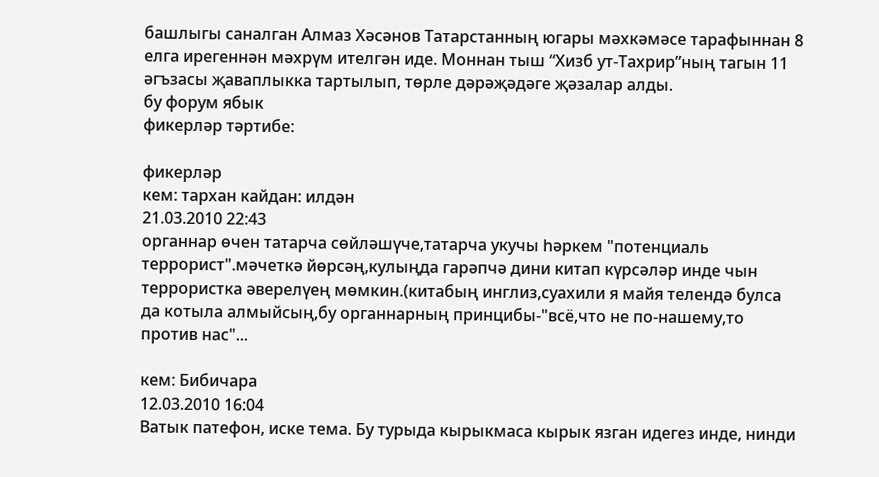башлыгы саналган Алмаз Хәсәнов Татарстанның югары мәхкәмәсе тарафыннан 8 елга ирегеннән мәхрүм ителгән иде. Моннан тыш “Хизб ут-Тахрир”ның тагын 11 әгъзасы җаваплыкка тартылып, төрле дәрәҗәдәге җәзалар алды.
бу форум ябык
фикерләр тәртибе:

фикерләр
кем: тархан кайдан: илдән
21.03.2010 22:43
органнар өчен татарча сөйләшүче,татарча укучы һәркем "потенциаль террорист".мәчеткә йөрсәң,кулыңда гарәпчә дини китап күрсәләр инде чын террористка әверелүең мөмкин.(китабың инглиз,суахили я майя телендә булса да котыла алмыйсың,бу органнарның принцибы-"всё,что не по-нашему,то против нас"...

кем: Бибичара
12.03.2010 16:04
Ватык патефон, иске тема. Бу турыда кырыкмаса кырык язган идегез инде, нинди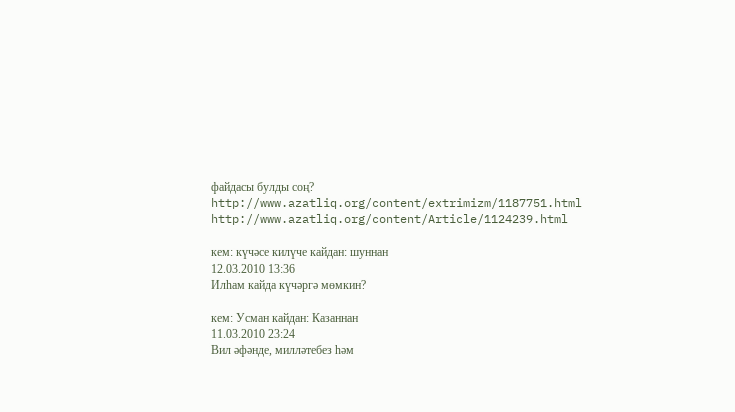файдасы булды соң?
http://www.azatliq.org/content/extrimizm/1187751.html
http://www.azatliq.org/content/Article/1124239.html

кем: күчәсе килүче кайдан: шуннан
12.03.2010 13:36
Илһам кайда күчәргә мөмкин?

кем: Усман кайдан: Казаннан
11.03.2010 23:24
Вил әфәнде, милләтебез һәм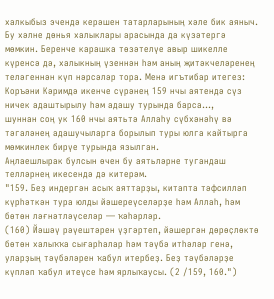халкыбыз эчендә керәшен татарларының хәле бик аяныч. Бу хәлне дөнья халыклары арасында да күзәтергә мөмкин. Беренче карашка төзәтелүе авыр шикелле күренсә дә, халыкның үзеннән һәм аның җитәкчеләренең теләгеннән күп нәрсәләр тора. Менә игътибар итегез:
Коръәни Кәримдә икенче сүрәнең 159 нчы аятендә сүз ничек адаштырылу һәм адашу турында барса...,
шуннан соң ук 160 нчы аятьтә Аллаһу сүбхәнәһү вә тәгаләнең адашучыларга борылып туры юлга кайтырга мөмкинлек бирүе турында язылган.
Аңлаешлырак булсын өчен бу аятьләрне тугандаш телләрнең икесендә дә китерәм.
"159. Беҙ индергəн асыҡ аяттарҙы, китапта тəфсиллəп күрһəткəн тура юлды йəшереүселəрҙе һəм Аллаһ, һəм бөтөн лəғнəтлəүселəр — ҡəһəрлəр.
(160) Йəшəү рəүештəрен үҙгəртеп, йəшергəн дөрөҫлөктө бөтөн халыҡҡа сығарһалар һəм тəүбə итһəлəр генə, уларҙың тəүбəлəрен ҡабул итербеҙ. Беҙ тəүбəлəрҙе күплəп ҡабул итеүсе һəм ярлыҡаусы. (2 /159, 160.")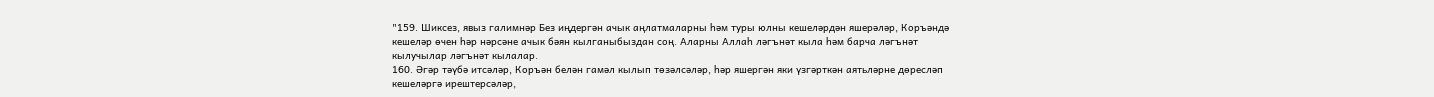"159. Шиксез, явыз галимнәр Без иңдергән ачык аңлатмаларны һәм туры юлны кешеләрдән яшерәләр, Коръәндә кешеләр өчен һәр нәрсәне ачык бәян кылганыбыздан соң. Аларны Аллаһ ләгънәт кыла һәм барча ләгънәт кылучылар ләгънәт кылалар.
160. Әгәр тәүбә итсәләр, Коръән белән гамәл кылып төзәлсәләр, һәр яшергән яки үзгәрткән аятьләрне дөресләп кешеләргә ирештерсәләр,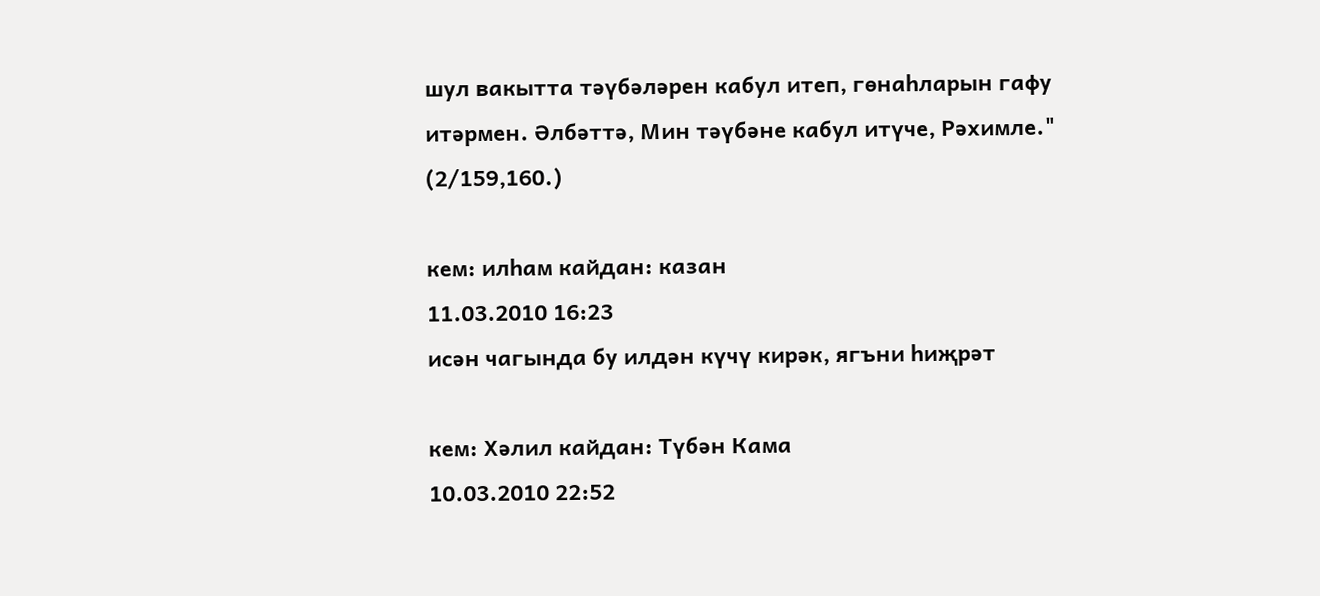шул вакытта тәүбәләрен кабул итеп, гөнаһларын гафу итәрмен. Әлбәттә, Мин тәүбәне кабул итүче, Рәхимле." (2/159,160.)

кем: илһам кайдан: казан
11.03.2010 16:23
исән чагында бу илдән күчү кирәк, ягъни һиҗрәт

кем: Хәлил кайдан: Түбән Кама
10.03.2010 22:52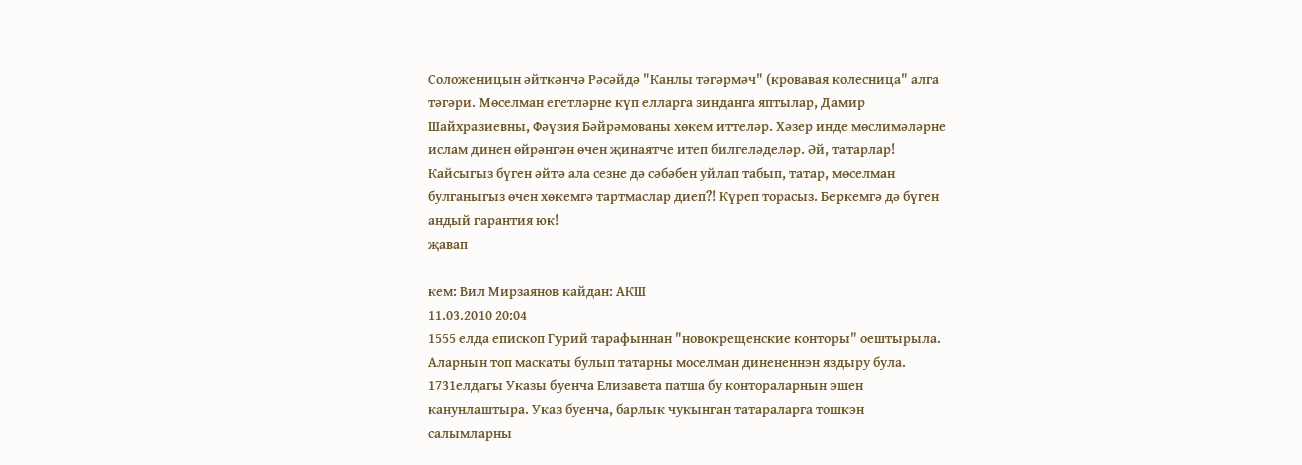Соложеницын әйткәнчә Рәсәйдә "Канлы тәгәрмәч" (кровавая колесница" алга тәгәри. Мөселман егетләрне күп елларга зинданга яптылар, Дамир Шайхразиевны, Фәүзия Бәйрәмованы хөкем иттеләр. Хәзер инде мөслимәләрне ислам динен өйрәнгән өчен җинаятче итеп билгеләделәр. Әй, татарлар! Кайсыгыз бүген әйтә ала сезне дә сәбәбен уйлап табып, татар, мөселман булганыгыз өчен хөкемгә тартмаслар диеп?! Күреп торасыз. Беркемгә дә бүген андый гарантия юк!
җавап

кем: Вил Мирзаянов кайдан: АКШ
11.03.2010 20:04
1555 елда епископ Гурий тарафыннан "новокрещенские конторы" оештырыла. Аларнын топ маскаты булып татарны моселман динененнэн яздыру була. 1731елдагы Указы буенча Елизавета патша бу контораларнын эшен канунлаштыра. Указ буенча, барлык чукынган татараларга тошкэн салымларны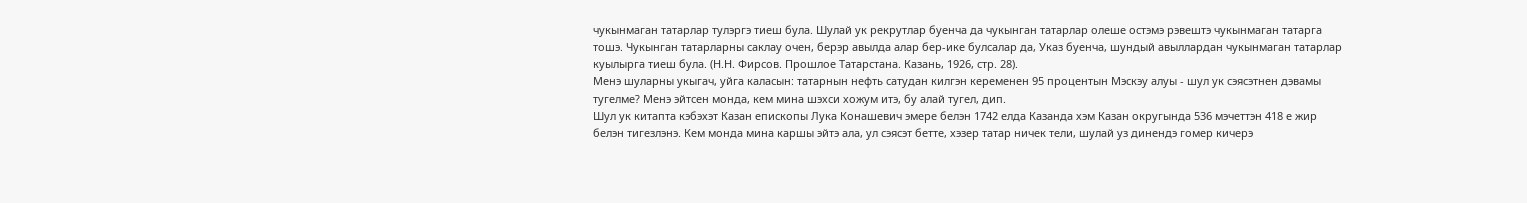чукынмаган татарлар тулэргэ тиеш була. Шулай ук рекрутлар буенча да чукынган татарлар олеше остэмэ рэвештэ чукынмаган татарга тошэ. Чукынган татарларны саклау очен, берэр авылда алар бер-ике булсалар да, Указ буенча, шундый авыллардан чукынмаган татарлар куылырга тиеш була. (Н.Н. Фирсов. Прошлое Татарстана. Казань, 1926, стр. 28).
Менэ шуларны укыгач, уйга каласын: татарнын нефть сатудан килгэн кеременен 95 процентын Мэскэу алуы - шул ук сэясэтнен дэвамы тугелме? Менэ эйтсен монда, кем мина шэхси хожум итэ, бу алай тугел, дип.
Шул ук китапта кэбэхэт Казан епископы Лука Конашевич эмере белэн 1742 елда Казанда хэм Казан округында 536 мэчеттэн 418 е жир белэн тигезлэнэ. Кем монда мина каршы эйтэ ала, ул сэясэт бетте, хэзер татар ничек тели, шулай уз динендэ гомер кичерэ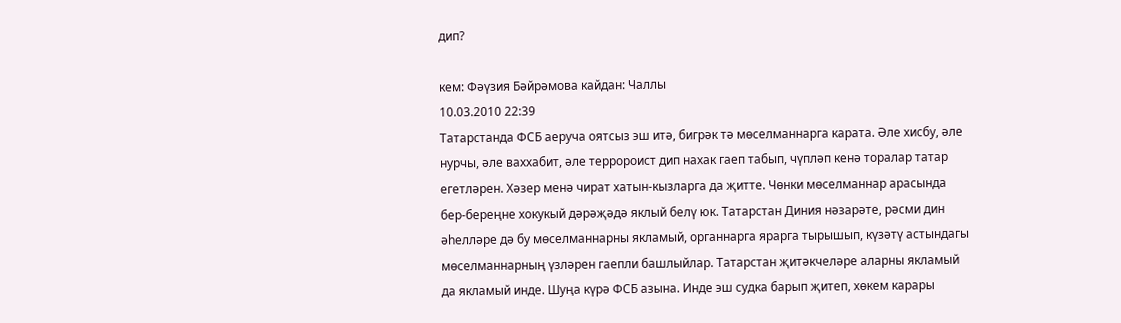дип?

кем: Фәүзия Бәйрәмова кайдан: Чаллы
10.03.2010 22:39
Татарстанда ФСБ аеруча оятсыз эш итә, бигрәк тә мөселманнарга карата. Әле хисбу, әле нурчы, әле ваххабит, әле терророист дип нахак гаеп табып, чүпләп кенә торалар татар егетләрен. Хәзер менә чират хатын-кызларга да җитте. Чөнки мөселманнар арасында бер-береңне хокукый дәрәҗәдә яклый белү юк. Татарстан Диния нәзарәте, рәсми дин әһелләре дә бу мөселманнарны якламый, органнарга ярарга тырышып, күзәтү астындагы мөселманнарның үзләрен гаепли башлыйлар. Татарстан җитәкчеләре аларны якламый да якламый инде. Шуңа күрә ФСБ азына. Инде эш судка барып җитеп, хөкем карары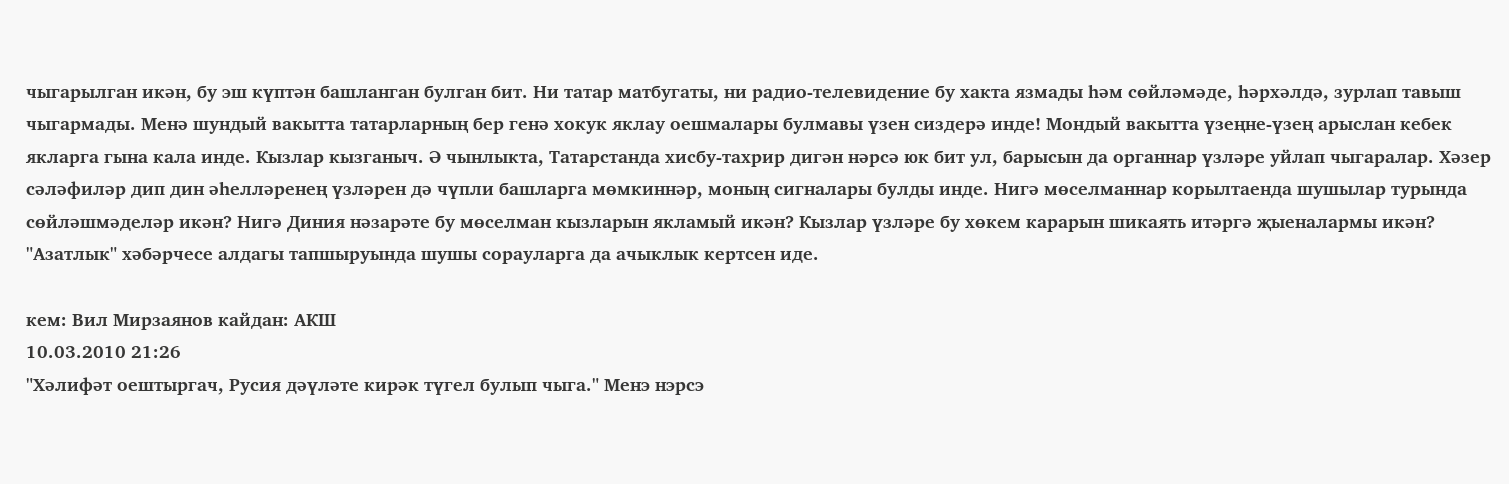чыгарылган икән, бу эш күптән башланган булган бит. Ни татар матбугаты, ни радио-телевидение бу хакта язмады һәм сөйләмәде, һәрхәлдә, зурлап тавыш чыгармады. Менә шундый вакытта татарларның бер генә хокук яклау оешмалары булмавы үзен сиздерә инде! Мондый вакытта үзеңне-үзең арыслан кебек якларга гына кала инде. Кызлар кызганыч. Ә чынлыкта, Татарстанда хисбу-тахрир дигән нәрсә юк бит ул, барысын да органнар үзләре уйлап чыгаралар. Хәзер сәләфиләр дип дин әһелләренең үзләрен дә чүпли башларга мөмкиннәр, моның сигналары булды инде. Нигә мөселманнар корылтаенда шушылар турында сөйләшмәделәр икән? Нигә Диния нәзарәте бу мөселман кызларын якламый икән? Кызлар үзләре бу хөкем карарын шикаять итәргә җыеналармы икән? "Азатлык" хәбәрчесе алдагы тапшыруында шушы сорауларга да ачыклык кертсен иде.

кем: Вил Мирзаянов кайдан: АКШ
10.03.2010 21:26
"Хәлифәт оештыргач, Русия дәүләте кирәк түгел булып чыга." Менэ нэрсэ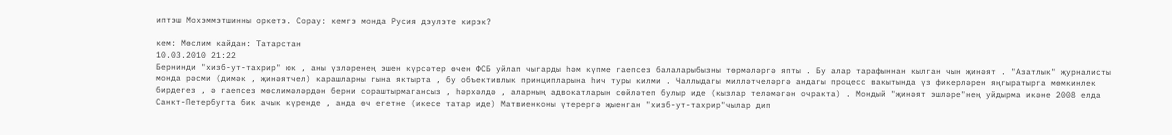иптэш Мохэммэтшинны оркетэ. Сорау: кемгэ монда Русия дэулэте кирэк?

кем: Мөслим кайдан: Татарстан
10.03.2010 21:22
Бернинди "хизб-ут-тахрир" юк , аны үзләренең эшен күрсәтер өчен ФСБ уйлап чыгарды һәм күпме гаепсез балаларыбызны төрмәләргә япты . Бу алар тарафыннан кылган чын җинәят . "Азатлык" җурналисты монда рәсми (димәк , җинәятчел) карашларны гына яктырта , бу объективлык принципларына һич туры килми . Чаллыдагы милләтчеләргә андагы процесс вакытында үз фикерләрен яңгыратырга мөмкинлек бирдегез , ә гаепсез мөслимәләрдән берни сораштырмагансыз , һәрхәлдә , аларның адвокатларын сөйләтеп булыр иде (кызлар теләмәгән очракта) . Мондый "җинәят эшләре"нең уйдырма икәне 2008 елда Санкт-Петербугта бик ачык күренде , анда өч егетне (икесе татар иде) Матвиенконы үтерергә җыенган "хизб-ут-тахрир"чылар дип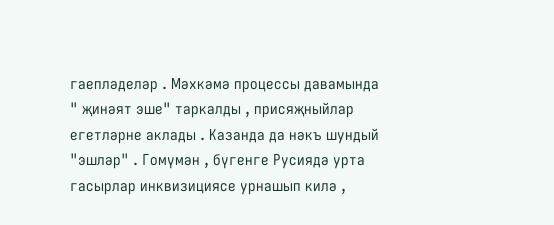гаепләделәр . Мәхкәмә процессы давамында " җинәят эше" таркалды , присяҗныйлар егетләрне аклады . Казанда да нәкъ шундый "эшләр" . Гомүмән , бүгенге Русиядә урта гасырлар инквизициясе урнашып килә ,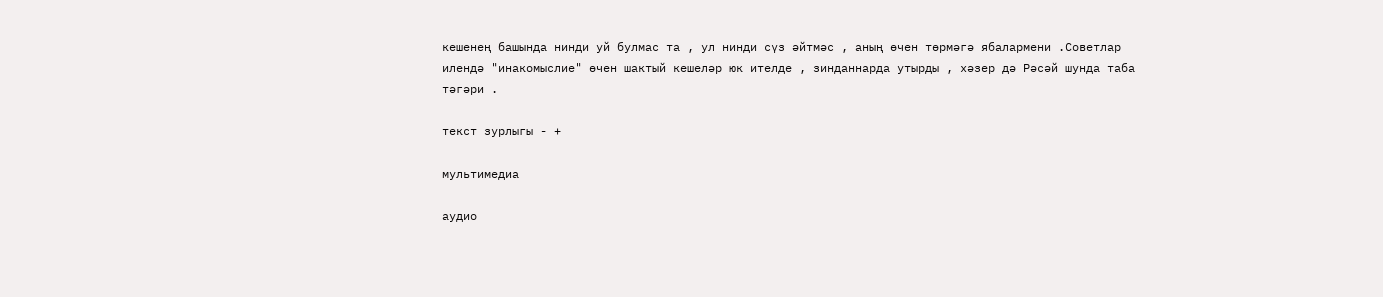кешенең башында нинди уй булмас та , ул нинди сүз әйтмәс , аның өчен төрмәгә ябалармени .Советлар илендә "инакомыслие" өчен шактый кешеләр юк ителде , зинданнарда утырды , хәзер дә Рәсәй шунда таба тәгәри .

текст зурлыгы - +

мультимедиа

аудио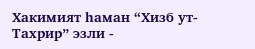Хакимият һаман “Хизб ут-Тахрир” эзли -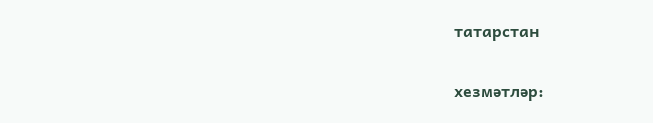татарстан

хезмәтләр: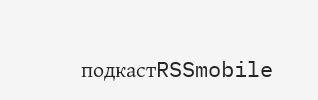подкастRSSmobile